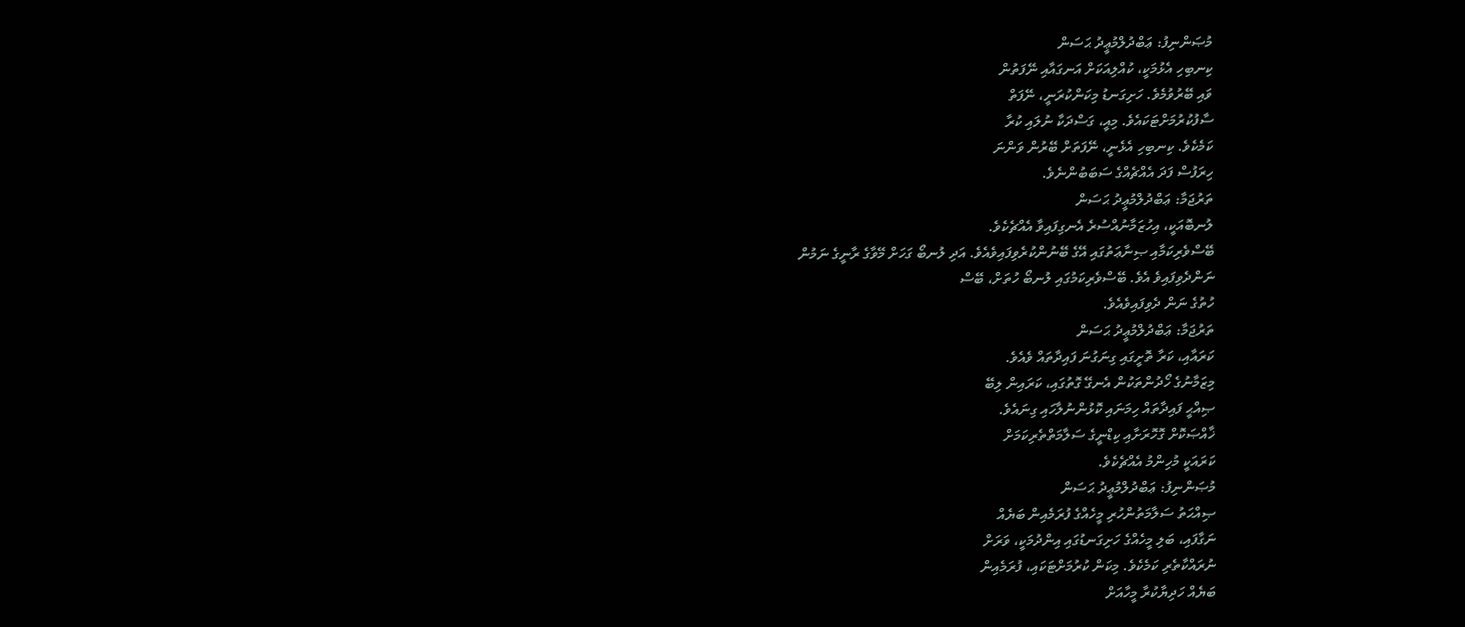މުޞަންނިފު: ޢަބްދުލްމުޢީދު ޙަސަން
ކިނބިހި އެޅުމަކީ، ކުއްލިއަކަށް އަނގައާއި ނޭފަތުން
ވައި ބޭރުވުމެވެ. ހަށިގަނޑު މިކަންކުރަނީ، ނޭފަތް
ސާފުކުރުމަށްޓަކައެވެ. މިއީ، ގަސްދަކާ ނުލައި ކުރާ
ކަމެކެވެ. ކިނބިހި އެޅެނީ، ނޭފަތަށް ބޭރުން ވަންނަ
ހިރަފުސް ފަދަ އެއްޗެއްގެ ސަބަބުންނެވެ.
ތަރުޖަމާ: ޢަބްދުލްމުޢީދު ޙަސަން
ލުނބޮއަކީ، އިހުޒަމާނުއްސުރެ އެނގިފައިވާ އެއްޗެކެވެ.
ބޭސްވެރިކަމާއި ޞިނާޢަތުގައި އޭގެ ބޭނުންކުރެވިފައިވެއެވެ. އަދި ލުނބޯ ގަހަށް މޭވާގެ ރާނީގެ ނަމުން
ނަންދެވިފައިވެ އެވެ. ބޭސްވެރިކަމުގައި ލުނބޯ ހުތަށް، ބޭސް
ހުތުގެ ނަން ދެވިފައިވެއެވެ.
ތަރުޖަމާ: ޢަބްދުލްމުޢީދު ޙަސަން
ކަރައާއި، ކަރާ ތޮށީގައި ގިނަގުނަ ފައިދާތައް ވެއެވެ.
މިޒަމާނުގެ ހޯދުންތަކުން އެނގޭ ގޮތުގައި، ކަރައިން ލިބޭ
ޞިއްޙީ ފައިދާތައް ހިމަނައި ކޮޅުންނުލާހައި ގިނައެވެ.
ޚާއްޞަކޮށް ގޮހޮރަށާއި ކިޑްނީގެ ސަލާމަތްތެރިކަމަށް
ކަރައަކީ މުހިންމު އެއްޗެކެވެ.
މުޞަންނިފު: ޢަބްދުލްމުޢީދު ޙަސަން
ޞިއްޙަތު ސަލާމަތުންހުރި މީހެއްގެ ފުރަމެއިން ބަޔެއް
ނަގާފައި، ބަލި މީހެއްގެ ހަށިގަނޑުގައި އިންދުމަކީ، ވަރަށް
ނުރައްކާތެރި ކަމެކެވެ. މިކަން ކުރުމަށްޓަކައި، ފުރަމެއިން
ބަޔެއް ހަދިޔާކުރާ މީހާއަށް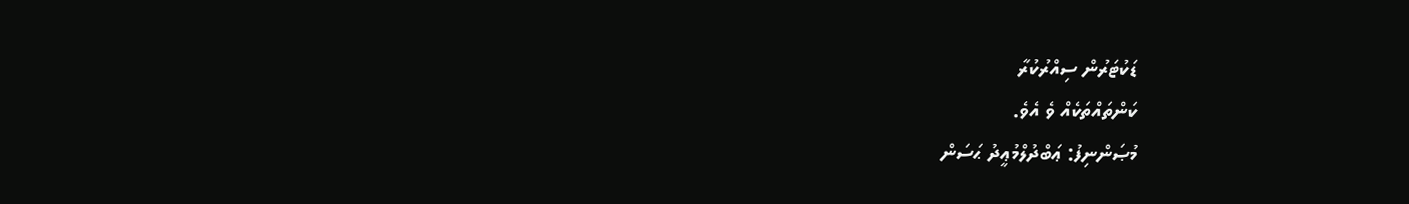ޑަކުޓަރުން ސިއްރުކުރާ
ކަންތައްތަކެއް ވެ އެވެ.
މުޞަންނިފު: ޢަބްދުލްމުޢީދު ޙަސަން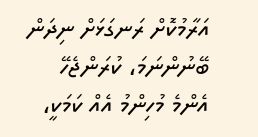އަރާމުކޮށް ރަނގަޅަށް ނިދަން ބޭނުންނަމަ، ކުރަންޖެހޭ
އެންމެ މުހިންމު އެއް ކަމަކީ،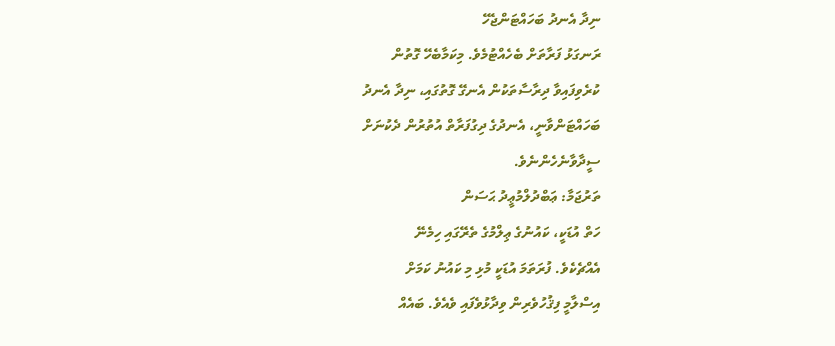ނިދާ އެނދު ބަހައްޓަންޖެހޭ
ރަނގަޅު ފަރާތަށް ބެހެއްޓުމެވެ. މިކަމާބެހޭ ގޮތުން
ކުރެވިފައިވާ ދިރާސާތަކުން އެނގޭ ގޮތުގައި، ނިދާ އެނދު
ބަހައްޓަންވާނީ، އެނދުގެ ދިގުފަރާތް އުތުރުން ދެކުނަށް
ސީދާވާނެހެންނެވެ.
ތަރުޖަމާ: ޢަބްދުލްމުޢީދު ޙަސަން
ހަތް އުޑަކީ، ކައުނުގެ ޢިލްމުގެ ތެރޭގައި ހިމެނޭ
އެއްޗެކެވެ. ފުރަތަމަ އުޑަކީ މުޅި މި ކައުނު ކަމަށް
އިސްލާމީ ފިޤުހުވެރިން ވިދާޅުވެފައި ވެއެވެ. ބައެއް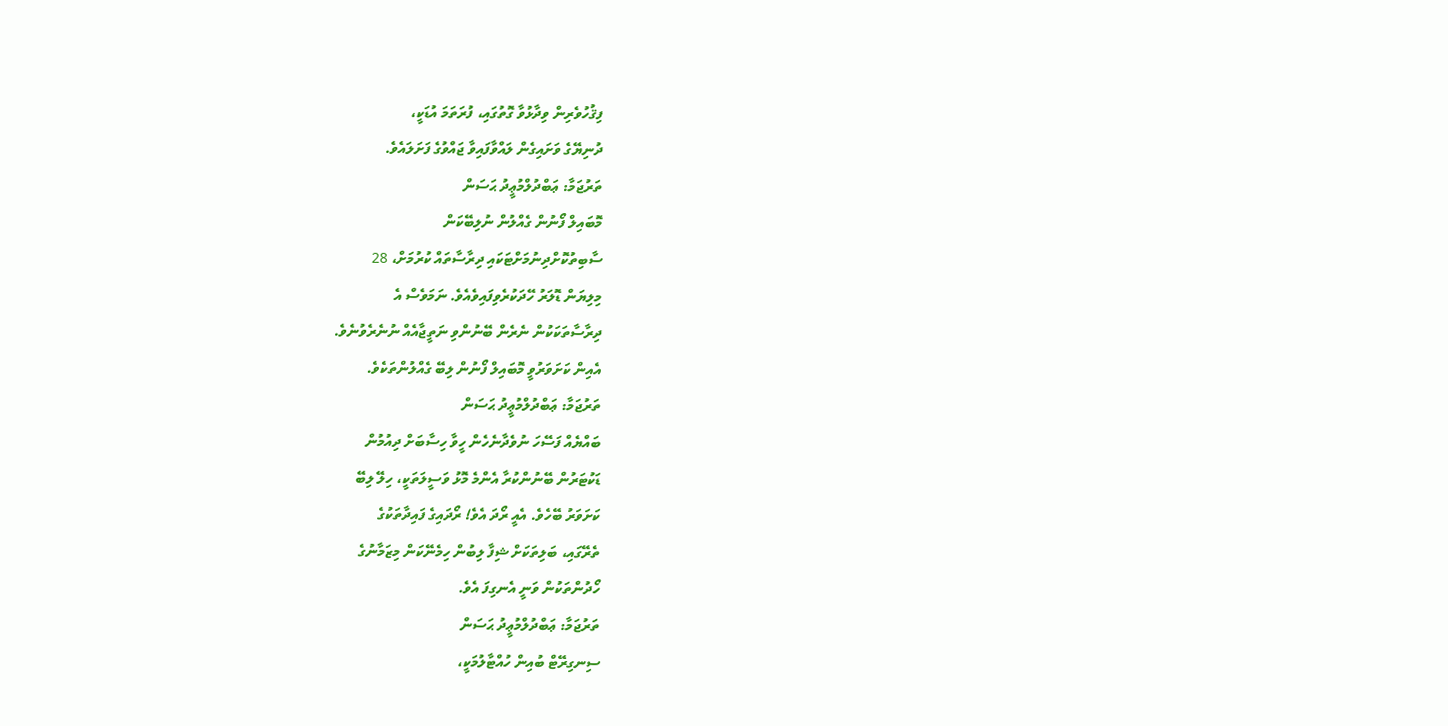ފިޤުހުވެރިން ވިދާޅުވާ ގޮތުގައި، ފުރަތަމަ އުޑަކީ،
ދުނިޔޭގެ ވަށައިގެން ލައްވާފައިވާ ޖައްވުގެ ފަށަލައެވެ.
ތަރުޖަމާ: ޢަބްދުލްމުޢީދު ޙަސަން
މޮބައިލް ފޯނުން ގެއްލުން ނުލިބޭކަން
ސާބިތުކޮށްދިނުމަށްޓަކައި ދިރާސާތައް ކުރުމަށް، 28
މިލިޔަން ޑޮލަރު ހޭދަކުރެވިފައިވެއެވެ. ނަމަވެސް އެ
ދިރާސާތަކަކުން ނެރެން ބޭނުންވި ނަތީޖާއެއް ނުނެރެވުނެވެ.
އެއިން ކަށަވަރުވީ މޮބައިލް ފޯނުން ލިބޭ ގެއްލުންތަކެވެ.
ތަރުޖަމާ: ޢަބްދުލްމުޢީދު ޙަސަން
ބައްޔެއް ފަސޭހަ ނުވެދާނެހެން ހީވާ ހިސާބަށް ދިއުމުން
ޑަކުޓަރުން ބޭނުންކުރާ އެންމެ މޮޅު ވަސީލަތަކީ، ހިލޭ ލިބޭ
ކަށަވަރު ބޭހެވެ. އެއީ ރޯދަ އެވެ! ރޯދައިގެ ފައިދާތަކުގެ
ތެރޭގައި، ބަލިތަކަށް ޝިފާ ލިބުން ހިމެނޭކަން މިޒަމާނުގެ
ހޯދުންތަކުން ވަނީ އެނގިފަ އެވެ.
ތަރުޖަމާ: ޢަބްދުލްމުޢީދު ޙަސަން
ސިނގިރޭޓް ބުއިން ހުއްޓާލުމަކީ،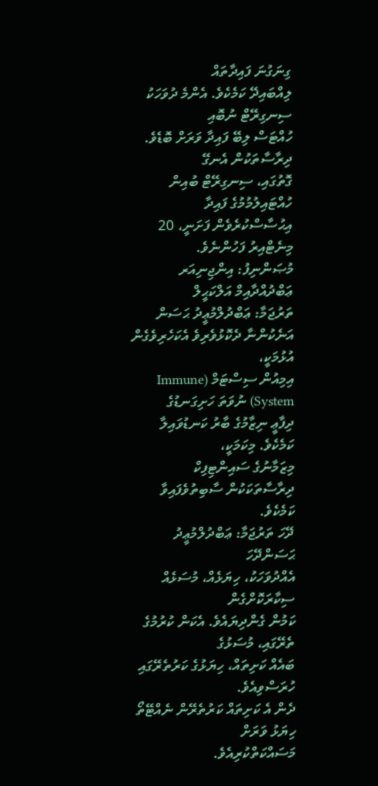ގިނަގުނަ ފައިދާތައް
ލިއްބައިދޭ ކަމެކެވެ. އެންމެ ދުވަހަކު ސިނގިރޭޓް ނުބޮއި
ހުއްޓަސް ލިބޭ ފައިދާ ވަރަށް ބޮޑެވެ. ދިރާސާތަކުން އެނގޭ
ގޮތުގައި، ސިނގިރޭޓް ބުއިން ހުއްޓައިލުމުމުގެ ފައިދާ
އިޙުސާސްކުރެވެން ފަށަނީ، 20 މިނެޓްއިރު ފަހުންނެވެ.
މުޞަންނިފު: އިންޖިނިއަރ ޢަބްދުއްދާއިމް އަލްކަޙީލް
ތަރުޖަމާ: ޢަބްދުލްމުޢީދު ޙަސަން
އަނެކުންނާ ދެކޮޅުވެރިވެ އެކަހެރިވެގެން އުޅުމަކީ،
އިމިއުން ސިސްޓަމް (Immune System) ނުވަތަ ހަށިގަނޑުގެ
ދިފާޢީ ނިޒާމުގެ ބާރު ކަނޑުވައިލާ ކަމެކެވެ. މިކަމަކީ،
މިޒަމާނުގެ ސައިންޓިފިކް ދިރާސާތަކަކުން ސާބިތުވެފައިވާ
ކަމެކެވެ.
ދޭހަ ތަރުޖަމާ: ޢަބްދުލްމުޢީދު ޙަސަންދޭހަ
އެއްދުވަހަކު، ހިޔަޅެއް، މުސަޅެއް ސިކާރަކޮށްގެން
ކަމުން ގެންދިޔައެވެ. އެކަން ކުރުމުގެ ތެރޭގައި، މުސަޅުގެ
ބައެއް ކަށިތައް، ހިޔަޅުގެ ކަރުތެރޭގައި ހުރަސްވިއެވެ.
ދެން އެ ކަށިތައް ކަރުތެރޭން ނެއްޓޭތޯ ހިޔަޅު ވަރަށް
މަސައްކަތްކުރިއެވެ.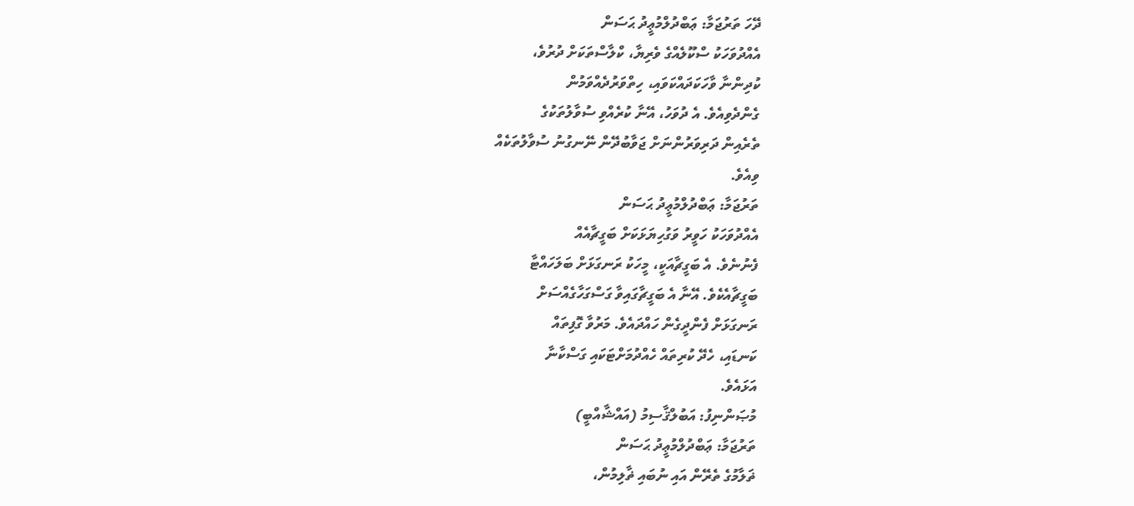ދޭހަ ތަރުޖަމާ: ޢަބްދުލްމުޢީދު ޙަސަން
އެއްދުވަހަކު ސްކޫލެއްގެ ވެރިޔާ، ކްލާސްތަކަށް ދުރުވެ،
ކުދިންނާ ވާހަކަދައްކަވައި، ހިތްވަރުދެއްވަމުން
ގެންދެވިއެވެ. އެ ދުވަހު، އޭނާ ކުރެއްވި ސުވާލުތަކުގެ
ތެރެއިން ދަރިވަރުންނަށް ޖަވާބުދޭން ނޭނގުނު ސުވާލުތަކެއް
ވިއެވެ.
ތަރުޖަމާ: ޢަބްދުލްމުޢީދު ޙަސަން
އެއްދުވަހަކު ހަވީރު ވަގުހިޔަޅަކަށް ބަގީޗާއެއް
ފެނުނެވެ. އެ ބަގީޗާއަކީ، މީހަކު ރަނގަޅަށް ބަލަހައްޓާ
ބަގީޗާއެކެވެ. އޭނާ އެ ބަގީޗާގައިވާ ގަސްގަހާގެއްސަށް
ރަނގަޅަށް ފެންދީގެން ހައްދައެވެ. މަރުވާ ގޮފިތައް
ކަނޑައި، ހެދޭ ކުރިތައް ހެއްދުމަށްޓަކައި ގަސްކާނާ
އަޅައެވެ.
މުޞަންނިފު: އަބުލްޤާސިމު (އައްޝާއްބީ)
ތަރުޖަމާ: ޢަބްދުލްމުޢީދު ޙަސަން
ޡަލާމުގެ ތެރޭން އައި ނުބައި ޡާލިމުން،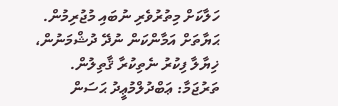ހަލާކަށް މިތުރުވެރި ނުބައި މުޖުރިމުން.
ޙަޔާތަށް އަމާންކަން ނުދޭ ދުޝްމަނުން،
ޚިޔާލާ ފިކުރު ނެތިކުރާ ޤާތިލުން.
ތަރުޖަމާ: ޢަބްދުލްމުޢީދު ޙަސަން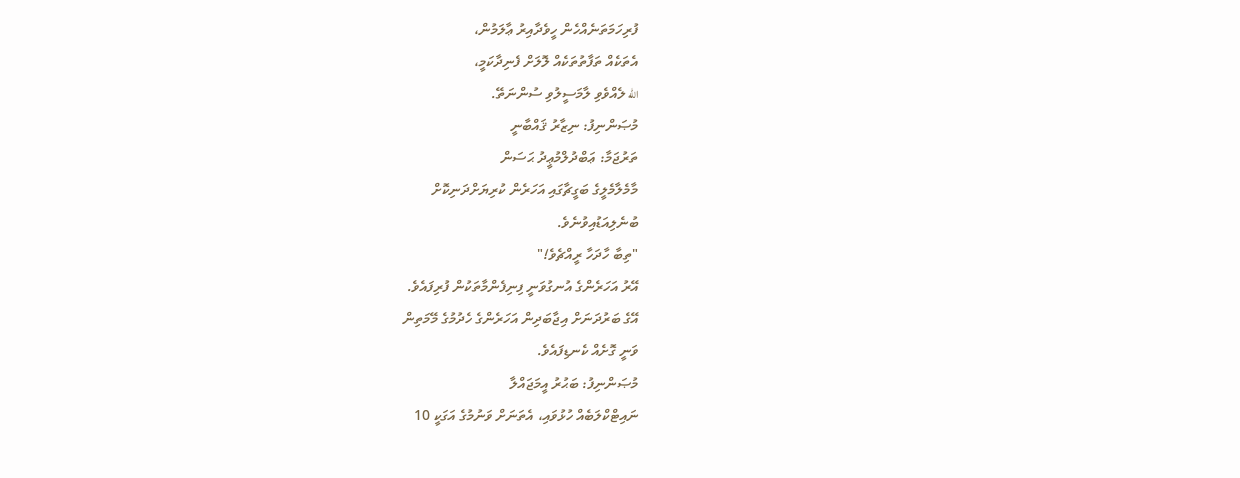ފުރިހަމަތަނެއްހެން ހީވެދާއިރު ޢާލަމުން،
އެތަކެއް ތަފާތުތަކެއް ލޮލަށް ފެނިދާކަމީ،
الله ލެއްވެވި ލާމަސީލުވި ސުންނަތޭ.
މުޞަންނިފު: ނިޒާރު ޤައްބާނީ
ތަރުޖަމާ: ޢަބްދުލްމުޢީދު ޙަސަން
މާމެލާމެލީގެ ބަގީޗާގައި އަހަރެން ކުރިޔަށްދަނިކޮށް
ބުނެލިއަޑުއިވުނެވެ.
"ތިބާ ހާދަހާ ރީއްޗެވެ!"
އޭރު އަހަރެންގެ އުނގުވަނީ ފިނިފެންމާތަކުން ފުރިފައެވެ.
އޭގެ ބަރުދަނަށް އިޖާބަދިން އަހަރެންގެ ހެދުމުގެ މޭމަތިން
ވަނީ ގޮށެއް ކެނޑިފައެވެ.
މުޞަންނިފު: ބަޙުރު އީމަޖައްލާ
ނައިޓްކްލަބެއް ހުޅުވައި، އެތަނަށް ވަނުމުގެ އަގަކީ 10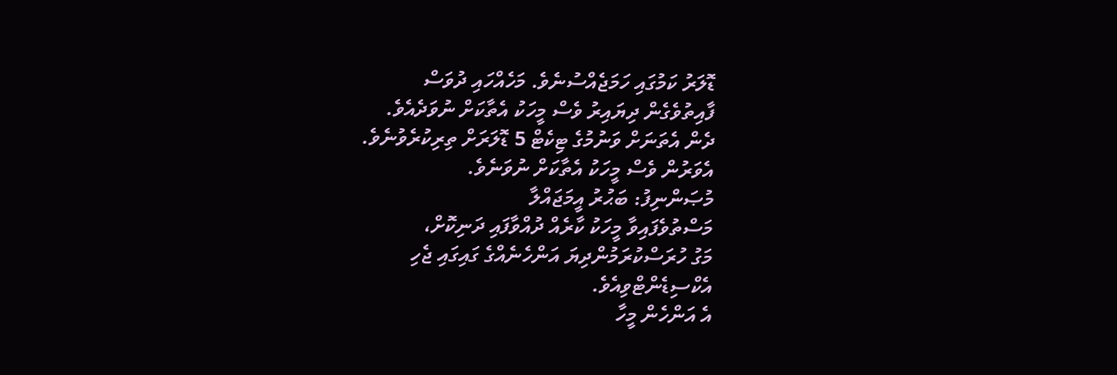ޑޮލަރު ކަމުގައި ހަމަޖެއްސުނެވެ. މަހެއްހައި ދުވަސް
ފާއިތުވެގެން ދިޔައިރު ވެސް މީހަކު އެތާކަށް ނުވަދެއެވެ.
ދެން އެތަނަށް ވަނުމުގެ ޓިކެޓް 5 ޑޮލަރަށް ތިރިކުރެވުނެވެ.
އެވަރުން ވެސް މީހަކު އެތާކަށް ނުވަނެވެ.
މުޞަންނިފު: ބަޙުރު އީމަޖައްލާ
މަސްތުވެފައިވާ މީހަކު ކާރެއް ދުއްވާފައި ދަނިކޮށް،
މަގު ހުރަސްކުރަމުންދިޔަ އަންހެނެއްގެ ގައިގައި ޖެހި
އެކްސިޑެންޓްވިއެވެ.
އެ އަންހެން މީހާ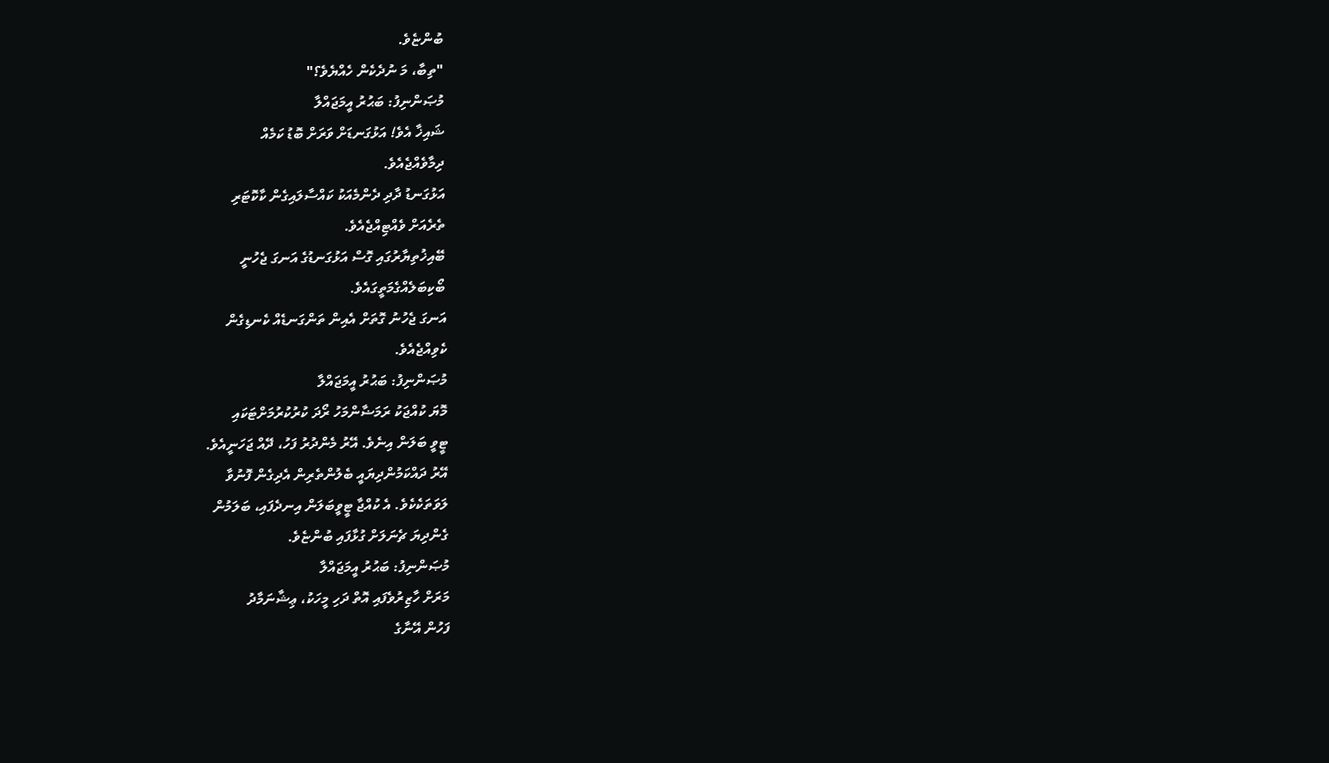ބުންޏެވެ.
"ތިބާ، މަ ނުދެކެން ހެއްޔެވެ؟"
މުޞަންނިފު: ބަޙުރު އީމަޖައްލާ
ޝައިޚާ އެވެ! އަޅުގަނޑަށް ވަރަށް ބޮޑު ކަމެއް
ދިމާވެއްޖެއެވެ.
އަޅުގަނޑު ދާދި ދެންމެއަކު ކައްސާލައިގެން ކާކޮޓަރި
ތެރެއަށް ވެއްޓިއްޖެއެވެ.
ބޭއިޚުތިޔާރުގައި ގޮސް އަޅުގަނޑުގެ އަނގަ ޖެހުނީ
ބޯކިބަލެއްގެމަތީގައެވެ.
އަނގަ ޖެހުނު ގޮތަށް އެއިން ތަންގަނޑެއް ކެނޑިގެން
ކެވިއްޖެއެވެ.
މުޞަންނިފު: ބަޙުރު އީމަޖައްލާ
މޮޔަ ކުއްޖަކު ރަމަޟާންމަހު ރޯދަ ކުރުކުރުމަށްޓަކައި
ޓީވީ ބަލަން އިނެވެ. އޭރު މެންދުރު ފަހު، ދޭއް ޖަހަނީއެވެ.
އޭރު ދައްކަމުންދިޔައީ ބެލުންތެރިން އެދިގެން ފޮނުވާ
ލަވަތަކެކެވެ. އެ ކުއްޖާ ޓީވީބަލަން އިނދެފައި، ބަލަމުން
ގެންދިޔަ ޗެނަލަށް ގުޅާފައި ބުންޏެވެ.
މުޞަންނިފު: ބަޙުރު އީމަޖައްލާ
މަރަށް ހާޒިރުވެފައި އޮތް ދަހި މީހަކު، ޢިޝާނަމާދު
ފަހުން އޭނާގެ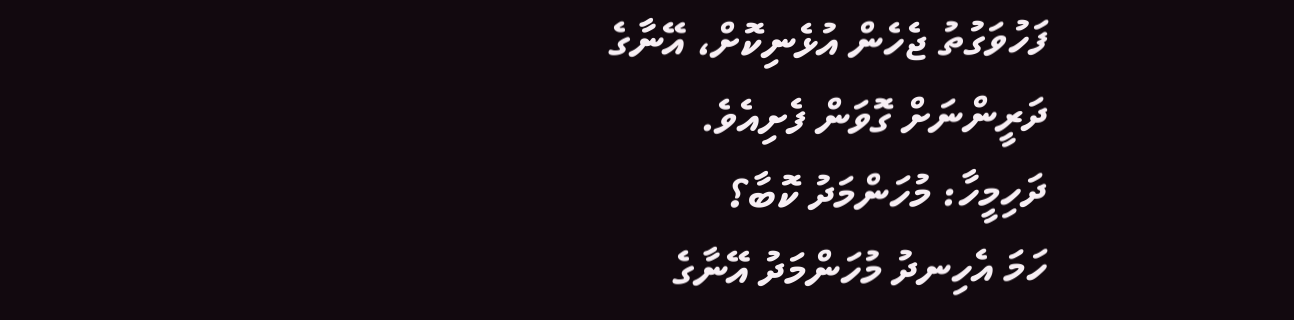ފަހުވަގުތު ޖެހެން އުޅެނިކޮށް، އޭނާގެ
ދަރީންނަށް ގޮވަން ފެށިއެވެ.
ދަހިމީހާ: މުހަންމަދު ކޮބާ؟
ހަމަ އެހިނދު މުހަންމަދު އޭނާގެ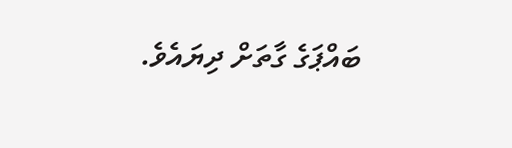ބައްޕަގެ ގާތަށް ދިޔައެވެ.